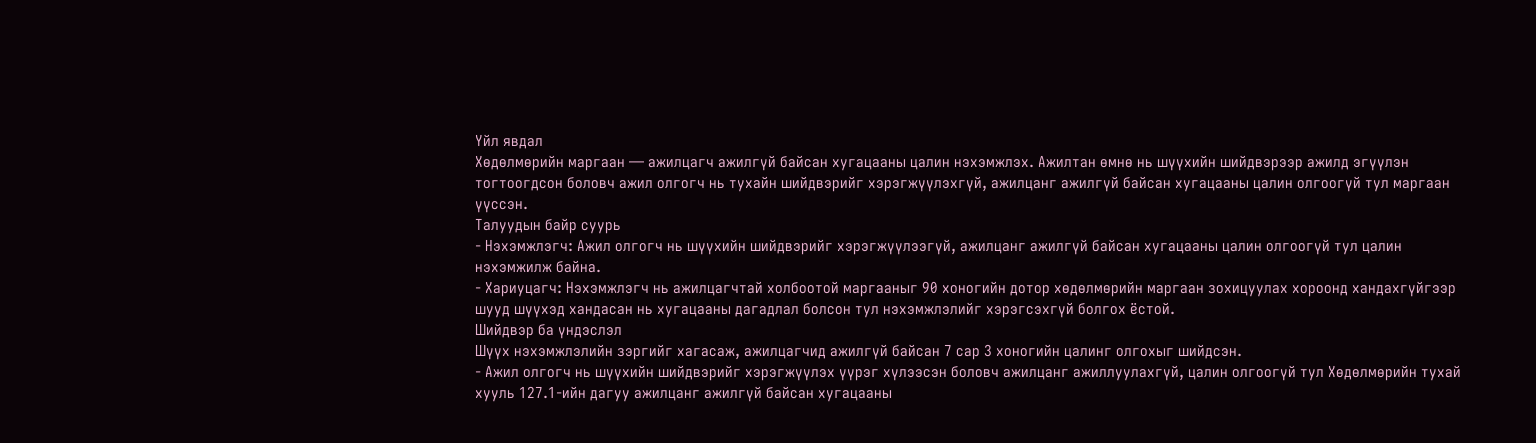Үйл явдал
Хөдөлмөрийн маргаан — ажилцагч ажилгүй байсан хугацааны цалин нэхэмжлэх. Ажилтан өмнө нь шүүхийн шийдвэрээр ажилд эгүүлэн тогтоогдсон боловч ажил олгогч нь тухайн шийдвэрийг хэрэгжүүлэхгүй, ажилцанг ажилгүй байсан хугацааны цалин олгоогүй тул маргаан үүссэн.
Талуудын байр суурь
- Нэхэмжлэгч: Ажил олгогч нь шүүхийн шийдвэрийг хэрэгжүүлээгүй, ажилцанг ажилгүй байсан хугацааны цалин олгоогүй тул цалин нэхэмжилж байна.
- Хариуцагч: Нэхэмжлэгч нь ажилцагчтай холбоотой маргааныг 90 хоногийн дотор хөдөлмөрийн маргаан зохицуулах хороонд хандахгүйгээр шууд шүүхэд хандасан нь хугацааны дагадлал болсон тул нэхэмжлэлийг хэрэгсэхгүй болгох ёстой.
Шийдвэр ба үндэслэл
Шүүх нэхэмжлэлийн зэргийг хагасаж, ажилцагчид ажилгүй байсан 7 сар 3 хоногийн цалинг олгохыг шийдсэн.
- Ажил олгогч нь шүүхийн шийдвэрийг хэрэгжүүлэх үүрэг хүлээсэн боловч ажилцанг ажиллуулахгүй, цалин олгоогүй тул Хөдөлмөрийн тухай хууль 127.1-ийн дагуу ажилцанг ажилгүй байсан хугацааны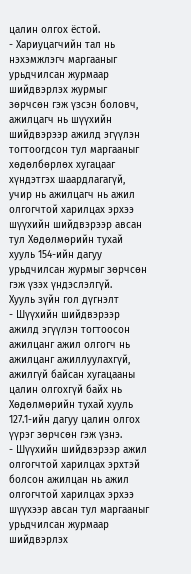цалин олгох ёстой.
- Хариуцагчийн тал нь нэхэмжлэгч маргааныг урьдчилсан журмаар шийдвэрлэх журмыг зөрчсөн гэж үзсэн боловч, ажилцагч нь шүүхийн шийдвэрээр ажилд эгүүлэн тогтоогдсон тул маргааныг хөдөлбөрлөх хугацааг хүндэтгэх шаардлагагүй, учир нь ажилцагч нь ажил олгогчтой харилцах эрхээ шүүхийн шийдвэрээр авсан тул Хөдөлмөрийн тухай хууль 154-ийн дагуу урьдчилсан журмыг зөрчсөн гэж үзэх үндэслэлгүй.
Хууль зүйн гол дүгнэлт
- Шүүхийн шийдвэрээр ажилд эгүүлэн тогтоосон ажилцанг ажил олгогч нь ажилцанг ажиллуулахгүй, ажилгүй байсан хугацааны цалин олгохгүй байх нь Хөдөлмөрийн тухай хууль 127.1-ийн дагуу цалин олгох үүрэг зөрчсөн гэж үзнэ.
- Шүүхийн шийдвэрээр ажил олгогчтой харилцах эрхтэй болсон ажилцан нь ажил олгогчтой харилцах эрхээ шүүхээр авсан тул маргааныг урьдчилсан журмаар шийдвэрлэх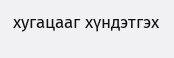хугацааг хүндэтгэх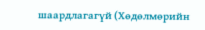шаардлагагүй (Хөдөлмөрийн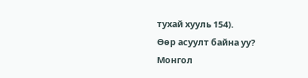тухай хууль 154).
Өөр асуулт байна уу?
Монгол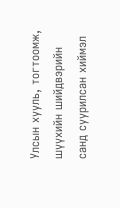Улсын хууль, тогтоомж, шүүхийн шийдвэрийн санд суурилсан хиймэл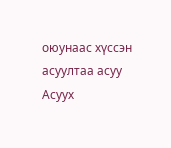оюунаас хүссэн асуултаа асуу
Асуух